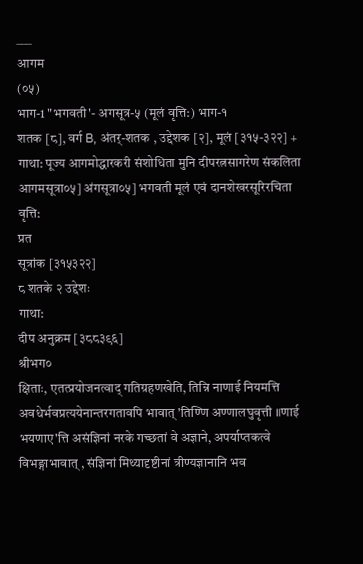___
आगम
(०५)
भाग-1 "भगवती'- अगसूत्र-५ (मूलं वृत्ति:) भाग-१
शतक [८], वर्ग B, अंतर्-शतक , उद्देशक [२], मूलं [३१५-३२२] + गाथा: पूज्य आगमोद्धारकरी संशोधिता मुनि दीपरत्नसागरेण संकलिता आगमसूत्रा०५] अंगसूत्रा०५] भगवती मूलं एवं दानशेखरसूरिरचिता वृत्ति:
प्रत
सूत्रांक [३१५३२२]
८ शतके २ उद्देशः
गाथा:
दीप अनुक्रम [३८८३९६]
श्रीभग०
क्षिताः, एतत्प्रयोजनत्वाद् गतिग्रहणखेति, तिन्नि नाणाई नियमत्ति अवधेर्भवप्रत्ययेनान्तरगतावपि भावात् 'तिण्णि अण्णालघुवृत्ती ॥णाई भयणाए'त्ति असंज्ञिनां नरके गच्छतां वे अज्ञाने, अपर्याप्तकत्वे विभङ्गाभावात् , संज्ञिनां मिथ्यादृष्टीनां त्रीण्यज्ञानानि भव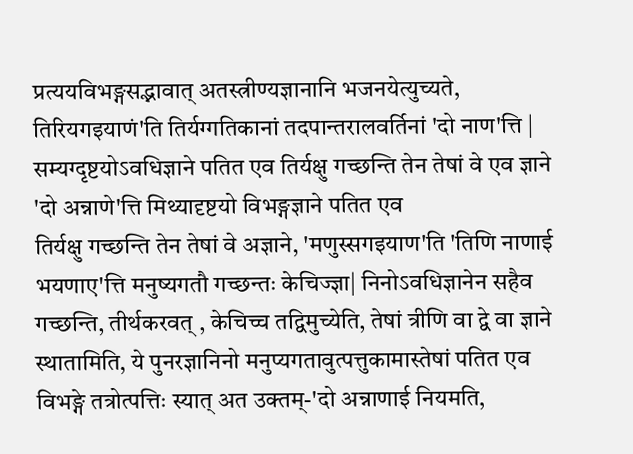प्रत्ययविभङ्गसद्भावात् अतस्त्रीण्यज्ञानानि भजनयेत्युच्यते, तिरियगइयाणं'ति तिर्यग्गतिकानां तदपान्तरालवर्तिनां 'दो नाण'त्ति | सम्यग्दृष्टयोऽवधिज्ञाने पतित एव तिर्यक्षु गच्छन्ति तेन तेषां वे एव ज्ञाने 'दो अन्नाणे'त्ति मिथ्यादृष्टयो विभङ्गज्ञाने पतित एव
तिर्यक्षु गच्छन्ति तेन तेषां वे अज्ञाने, 'मणुस्सगइयाण'ति 'तिणि नाणाई भयणाए'त्ति मनुष्यगतौ गच्छन्तः केचिज्ज्ञा| निनोऽवधिज्ञानेन सहैव गच्छन्ति, तीर्थकरवत् , केचिच्च तद्विमुच्येति, तेषां त्रीणि वा द्वे वा ज्ञाने स्थातामिति, ये पुनरज्ञानिनो मनुप्यगतावुत्पत्तुकामास्तेषां पतित एव विभङ्गे तत्रोत्पत्तिः स्यात् अत उक्तम्-'दो अन्नाणाई नियमति,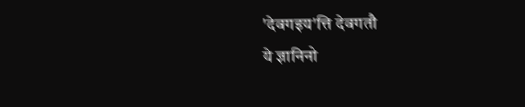'देवगइय'त्ति देवगतौ
ये ज्ञानिनो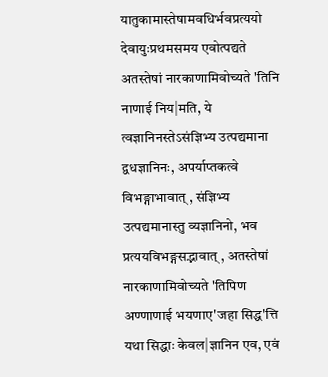यातुकामास्तेषामवधिर्भवप्रत्ययो देवायुःप्रथमसमय एवोत्पद्यते अतस्तेषां नारकाणामिवोच्यते 'तिनि नाणाई निय|मति, ये त्वज्ञानिनस्तेऽसंज्ञिभ्य उत्पद्यमाना द्वधज्ञानिनः, अपर्याप्तकत्वे विभङ्गाभावात् , संज्ञिभ्य उत्पद्यमानास्तु व्यज्ञानिनो, भव
प्रत्ययविभङ्गसद्भावात् , अतस्तेषां नारकाणामिवोच्यते 'तिपिण अण्णाणाई भयणाए'जहा सिद्ध'त्ति यथा सिद्धाः केवल|ज्ञानिन एव, एवं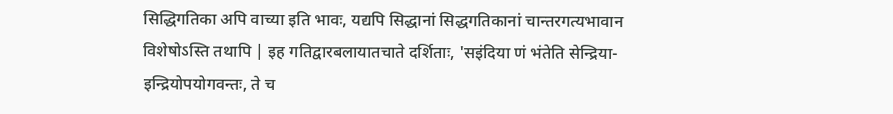सिद्धिगतिका अपि वाच्या इति भावः, यद्यपि सिद्धानां सिद्धगतिकानां चान्तरगत्यभावान विशेषोऽस्ति तथापि | इह गतिद्वारबलायातचाते दर्शिताः, 'सइंदिया णं भंतेति सेन्द्रिया-इन्द्रियोपयोगवन्तः, ते च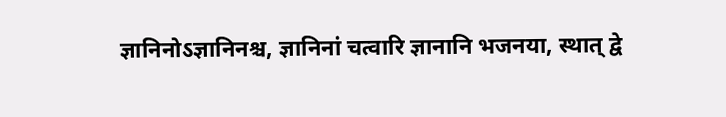ज्ञानिनोऽज्ञानिनश्च, ज्ञानिनां चत्वारि ज्ञानानि भजनया, स्थात् द्वे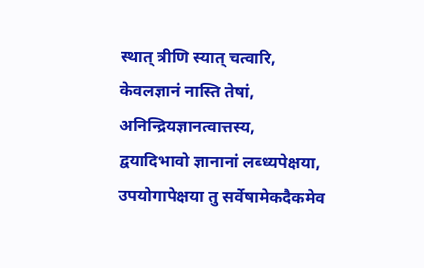स्थात् त्रीणि स्यात् चत्वारि, केवलज्ञानं नास्ति तेषां, अनिन्द्रियज्ञानत्वात्तस्य, द्वयादिभावो ज्ञानानां लब्ध्यपेक्षया, उपयोगापेक्षया तु सर्वेषामेकदैकमेव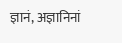ज्ञानं, अज्ञानिनां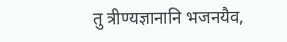तु त्रीण्यज्ञानानि भजनयैव,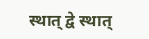स्थात् द्वे स्थात्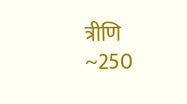त्रीणि
~250